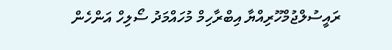ރައީސުލްޖުމްހޫރިއްޔާ އިބްރާހިމް މުހައްމަދު ސޯލިހް އަންހެން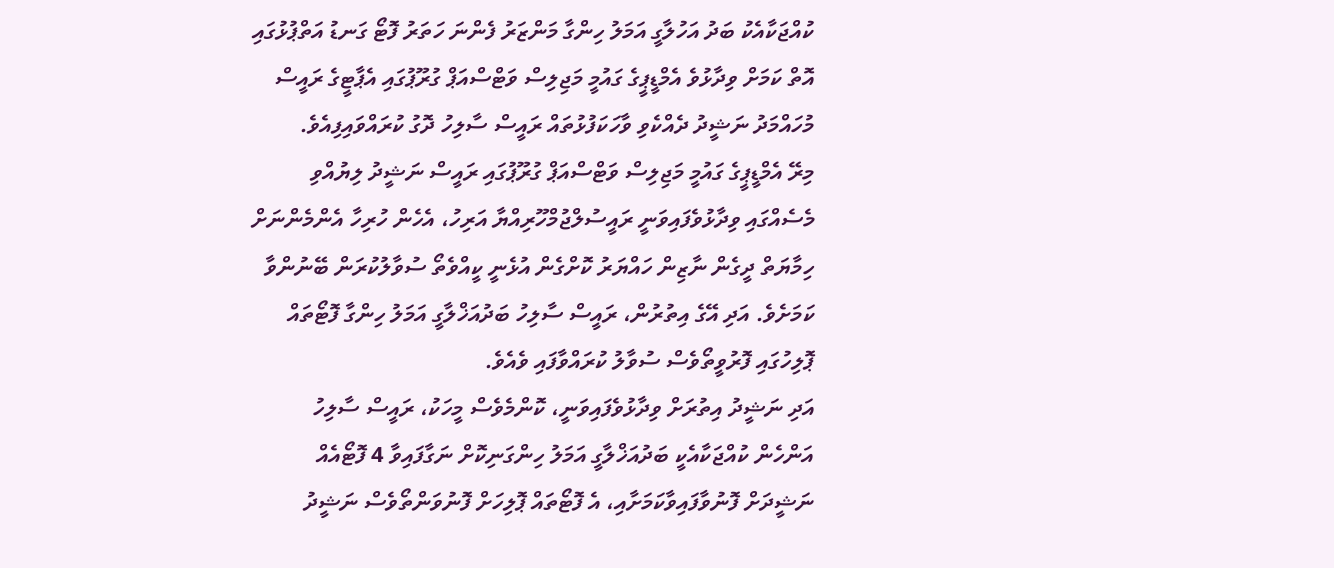ކުއްޖަކާއެކު ބަދު އަހުލާގީ އަމަލު ހިންގާ މަންޒަރު ފެންނަ ހަތަރު ފޮޓޯ ގަނޑު އަތްޕުޅުގައި އޮތް ކަމަށް ވިދާޅުވެ އެމްޑީޕީގެ ގައުމީ މަޖިލިސް ވަޓްސްއަޕް ގުރޫޕުގައި އެޕާޓީގެ ރައީސް މުހައްމަދު ނަޝީދު ދެއްކެވި ވާހަކަފުޅުތައް ރައީސް ސާލިހު ދޮގު ކުރައްވައިފިއެވެ.
މިރޭ އެމްޑީޕީގެ ގައުމީ މަޖިލިސް ވަޓްސްއަޕް ގުރޫޕުގައި ރައީސް ނަޝީދު ލިޔުއްވި މެސެއްގައި ވިދާޅުވެފައިވަނީ ރައީސުލްޖުމްހޫރިއްޔާ އަރިހު، އެހެން ހުރިހާ އެންމެންނަށް ހިމާޔަތް ދީގެން ނާޒިން ހައްޔަރު ކޮށްގެން އުޅެނީ ކީއްވެތޯ ސުވާލުކުރަން ބޭނުންވާ ކަމަށެވެ. އަދި އޭގެ އިތުރުން، ރައީސް ސާލިހު ބަދުއަޚްލާގީ އަމަލު ހިންގާ ފޮޓޯތައް ޕޮލިހުގައި ފޮރުވީތޯވެސް ސުވާލު ކުރައްވާފައި ވެއެވެ.
އަދި ނަޝީދު އިތުރަށް ވިދާޅުވެފައިވަނީ، ކޮންމެވެސް މީހަކު، ރައީސް ސާލިހު އަންހެން ކުއްޖަކާއެކީ ބަދުއަޚްލާގީ އަމަލު ހިންގަނިކޮށް ނަގާފައިވާ 4 ފޮޓޯއެއް ނަޝީދަށް ފޮނުވާފައިވާކަމަށާއި، އެ ފޮޓޯތައް ޕޮލިހަށް ފޮނުވަންތޯވެސް ނަޝީދު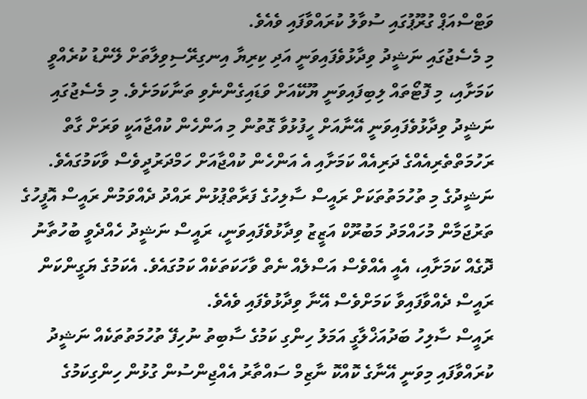ވަޓްސްއަޕް ގުރޫޕުގައި ސުވާލު ކުރައްވާފައި ވެއެވެ.
މި މެސެޖުގައި ނަޝީދު ވިދާޅުވެފައިވަނީ އަދި ކިރިޔާ އިނގިރޭސިވިލާތަށް ލޭންޑު ކުރެއްވީ ކަމަށާއި، މި ފޮޓޯތައް ލިބިފައިވަނީ ޔޫކޭއަށް ވަޑައިގެންނެވި ތަނާކަމަށެވެ. މި މެސެޖުގައި ނަޝީދު ވިދާޅުވެފައިވަނީ އޭނާއަށް ހީފުޅުވާ ގޮތުން މި އަންހެން ކުއްޖާއަކީ ވަރަށް ގާތް ރަހުމަތްތެރިއެއްގެ ދަރިއެއް ކަމަށާއި އެ އަންހެން ކުއްޖާއަށް ހަމްދަރުދީވެސް ވާކަމުގައެވެ.
ނަޝީދުގެ މި ތުހުމަތުތަކަށް ރައީސް ސާލިހުގެ ފަރާތްޕުޅުން ރައްދު ދެއްވަމުން ރައީސް އޮފީހުގެ ތަރުޖަމާން މުހައްމަދު މަބުރޫކް އަޒީޒު ވިދާޅުވެފައިވަނީ، ރައީސް ނަޝީދު ހެއްދެވީ ބުހުތާނު ދޮގެއް ކަމަށާއި، އެއީ އެއްވެސް އަސްލެއް ނެތް ވާހަކަތަކެއް ކަމުގައެވެ. އެކަމުގެ ޔަގީންކަން ރައީސް ދެއްވާފައިވާ ކަމަށްވެސް އޭނާ ވިދާޅުވެފައި ވެއެވެ.
ރައީސް ސާލިހު ބަދުއަޚްލާގީ އަމަލު ހިންގި ކަމުގެ ސާބިތު ނުހިފޭ ތުހުމަތުތަކެއް ނަޝީދު ކުރައްވާފައި މިވަނީ އޭނާގެ ކޮއްކޮ ނާޒިމް ސައްތާރު އެއްޖިންސުން ގުޅުން ހިންގިކަމުގެ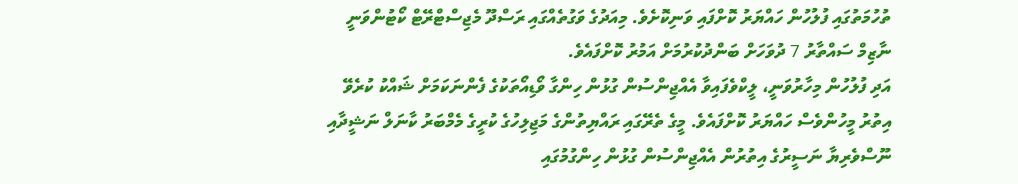ތުހުމަތުގައި ފުލުހުން ހައްޔަރު ކޮށްފައި ވަނިކޮށެވެ. މިއަދުގެ ވަގުތެއްގައި ރަސްދޫ މެޖިސްޓްރޭޓް ކޯޓުންވަނީ ނާޒިމް ސައްތާރު 7 ދުވަހަށް ބަންދުކުރުމަށް އަމުރު ކޮށްފައެވެ.
އަދި ފުލުހުން މިހާރުވަނީ، ލީކްވެފައިވާ އެއްޖިންސުން ގުޅުން ހިންގާ ވޯޑިއޯތަކުގެ ފެންނަކަމަށް ޝައްކު ކުރެވޭ އިތުރު މީހުންވެސް ހައްޔަރު ކޮށްފައެވެ. މީގެ ތެރޭގައި ރައްޔިތުންގެ މަޖިލިހުގެ ކުރީގެ މެމްބަރު ކާނަލް ނަޝީދާއި ނޫސްވެރިޔާ ނަސީރުގެ އިތުރުން އެއްޖިންސުން ގުޅުން ހިންގުމުގައި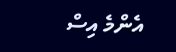އެންމެ އިސް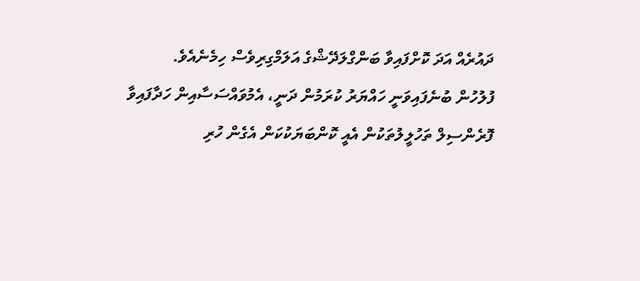ދައުރެއް އަދަ ކޮށްފައިވާ ބަންގްލަދޭޝްގެ އަލަމްގިރިވެސް ހިމެނެއެވެ.
ފުލުހުން ބުނެފައިވަނީ ހައްޔަރު ކުރަމުން ދަނީ، އެމުވައްސަސާއިން ހަދާފައިވާ ފޮރެންސިލް ތަހުލީލުތަކުން އެއީ ކޮންބަޔަކުކަން އެގެން ހުރި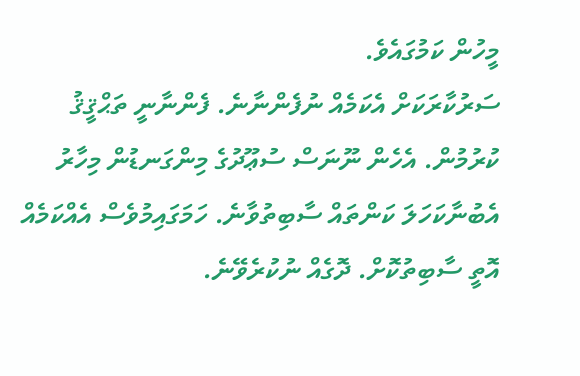މީހުން ކަމުގައެވެ.
ސަރުކާރަކަށް އެކަމެއް ނުފެންނާނެ. ފެންނާނީ ތަޙްޤީޤު ކުރުމުން. އެހެން ނޫނަސް ސުޢޫދުގެ މިންގަނޑުން މިހާރު އެބުނާކަހަލަ ކަންތައް ސާބިތުވާނެ. ހަމަގައިމުވެސް އެއްކަމެއް އޮތީ ސާބިތުކޮށް. ދޮގެއް ނުކުރެވޭނެ.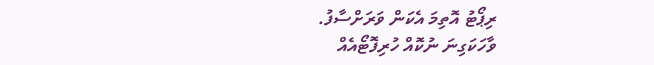ރިޕޯޓު އޮތިމަ އެކަން ވަރަށްސާފު.
ވާހަކަގިނަ ނުކޮއް ހުރިފޮޓޯއެއް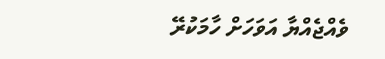ވެއްޖެއްޔާ އަވަހަށް ހާމަކުރޭ